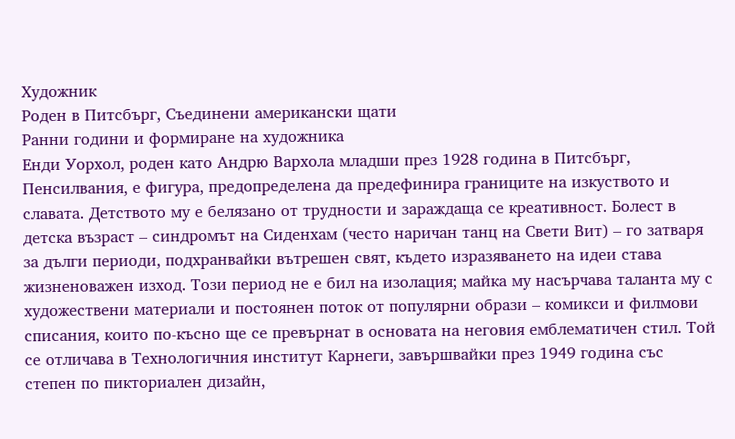Художник
Роден в Питсбърг, Съединени американски щати
Ранни години и формиране на художника
Енди Уорхол, роден като Андрю Вархола младши през 1928 година в Питсбърг, Пенсилвания, е фигура, предопределена да предефинира границите на изкуството и славата. Детството му е белязано от трудности и зараждаща се креативност. Болест в детска възраст – синдромът на Сиденхам (често наричан танц на Свети Вит) – го затваря за дълги периоди, подхранвайки вътрешен свят, където изразяването на идеи става жизненоважен изход. Този период не е бил на изолация; майка му насърчава таланта му с художествени материали и постоянен поток от популярни образи – комикси и филмови списания, които по-късно ще се превърнат в основата на неговия емблематичен стил. Той се отличава в Технологичния институт Карнеги, завършвайки през 1949 година със степен по пикториален дизайн,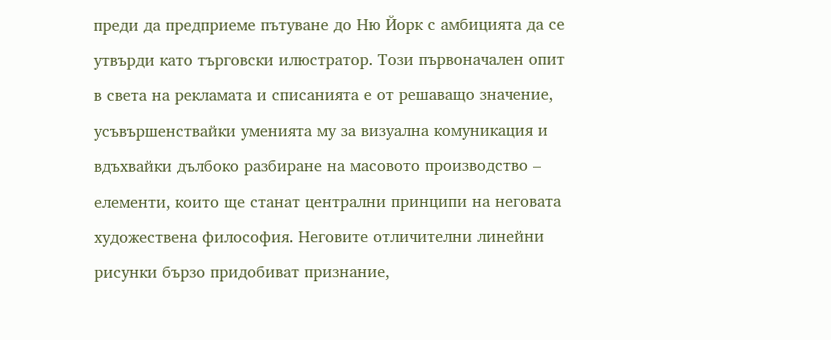преди да предприеме пътуване до Ню Йорк с амбицията да се утвърди като търговски илюстратор. Този първоначален опит в света на рекламата и списанията е от решаващо значение, усъвършенствайки уменията му за визуална комуникация и вдъхвайки дълбоко разбиране на масовото производство – елементи, които ще станат централни принципи на неговата художествена философия. Неговите отличителни линейни рисунки бързо придобиват признание,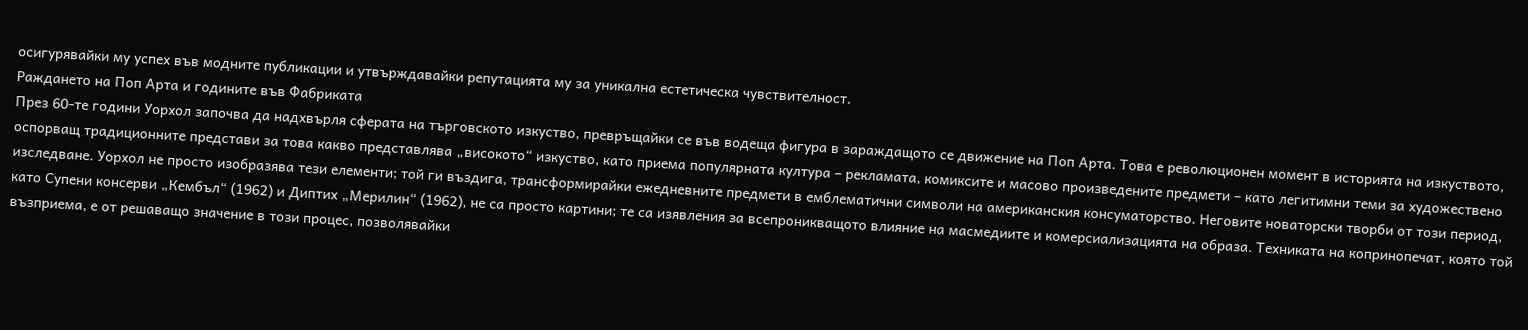осигурявайки му успех във модните публикации и утвърждавайки репутацията му за уникална естетическа чувствителност.
Раждането на Поп Арта и годините във Фабриката
През 60-те години Уорхол започва да надхвърля сферата на търговското изкуство, превръщайки се във водеща фигура в зараждащото се движение на Поп Арта. Това е революционен момент в историята на изкуството, оспорващ традиционните представи за това какво представлява „високото“ изкуство, като приема популярната култура – рекламата, комиксите и масово произведените предмети – като легитимни теми за художествено изследване. Уорхол не просто изобразява тези елементи; той ги въздига, трансформирайки ежедневните предмети в емблематични символи на американския консуматорство. Неговите новаторски творби от този период, като Супени консерви „Кембъл“ (1962) и Диптих „Мерилин“ (1962), не са просто картини; те са изявления за всепроникващото влияние на масмедиите и комерсиализацията на образа. Техниката на копринопечат, която той възприема, е от решаващо значение в този процес, позволявайки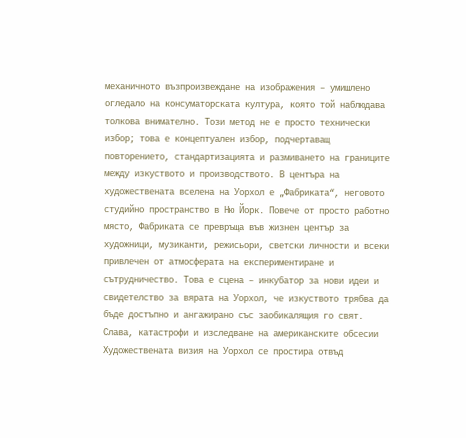механичното възпроизвеждане на изображения – умишлено огледало на консуматорската култура, която той наблюдава толкова внимателно. Този метод не е просто технически избор; това е концептуален избор, подчертаващ повторението, стандартизацията и размиването на границите между изкуството и производството. В центъра на художествената вселена на Уорхол е „Фабриката“, неговото студийно пространство в Ню Йорк. Повече от просто работно място, Фабриката се превръща във жизнен център за художници, музиканти, режисьори, светски личности и всеки привлечен от атмосферата на експериментиране и сътрудничество. Това е сцена – инкубатор за нови идеи и свидетелство за вярата на Уорхол, че изкуството трябва да бъде достъпно и ангажирано със заобикалящия го свят.
Слава, катастрофи и изследване на американските обсесии
Художествената визия на Уорхол се простира отвъд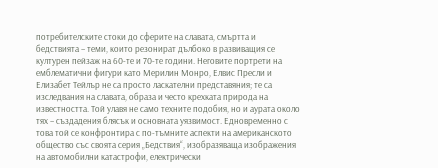потребителските стоки до сферите на славата, смъртта и бедствията – теми, които резонират дълбоко в развиващия се културен пейзаж на 60-те и 70-те години. Неговите портрети на емблематични фигури като Мерилин Монро, Елвис Пресли и Елизабет Тейлър не са просто ласкателни представяния; те са изследвания на славата, образа и често крехката природа на известността. Той улавя не само техните подобия, но и аурата около тях – създадения блясък и основната уязвимост. Едновременно с това той се конфронтира с по-тъмните аспекти на американското общество със своята серия „Бедствия“, изобразяваща изображения на автомобилни катастрофи, електрически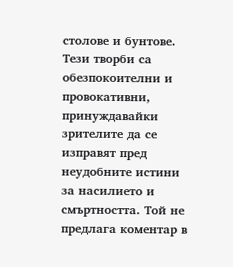столове и бунтове. Тези творби са обезпокоителни и провокативни, принуждавайки зрителите да се изправят пред неудобните истини за насилието и смъртността. Той не предлага коментар в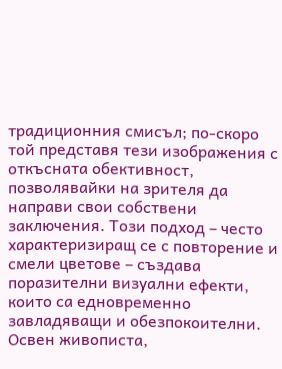традиционния смисъл; по-скоро той представя тези изображения с откъсната обективност, позволявайки на зрителя да направи свои собствени заключения. Този подход – често характеризиращ се с повторение и смели цветове – създава поразителни визуални ефекти, които са едновременно завладяващи и обезпокоителни. Освен живописта,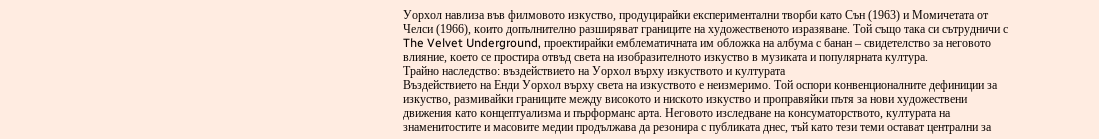Уорхол навлиза във филмовото изкуство, продуцирайки експериментални творби като Сън (1963) и Момичетата от Челси (1966), които допълнително разширяват границите на художественото изразяване. Той също така си сътрудничи с The Velvet Underground, проектирайки емблематичната им обложка на албума с банан – свидетелство за неговото влияние, което се простира отвъд света на изобразителното изкуство в музиката и популярната култура.
Трайно наследство: въздействието на Уорхол върху изкуството и културата
Въздействието на Енди Уорхол върху света на изкуството е неизмеримо. Той оспори конвенционалните дефиниции за изкуство, размивайки границите между високото и ниското изкуство и проправяйки пътя за нови художествени движения като концептуализма и пърформанс арта. Неговото изследване на консуматорството, културата на знаменитостите и масовите медии продължава да резонира с публиката днес, тъй като тези теми остават централни за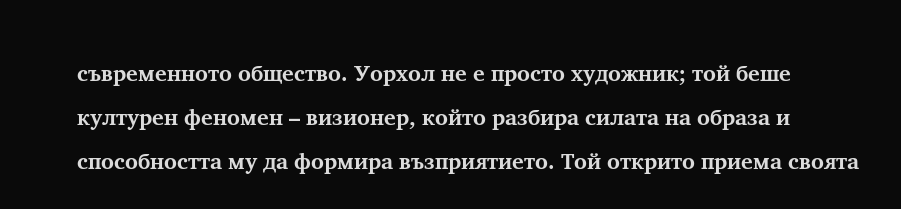съвременното общество. Уорхол не е просто художник; той беше културен феномен – визионер, който разбира силата на образа и способността му да формира възприятието. Той открито приема своята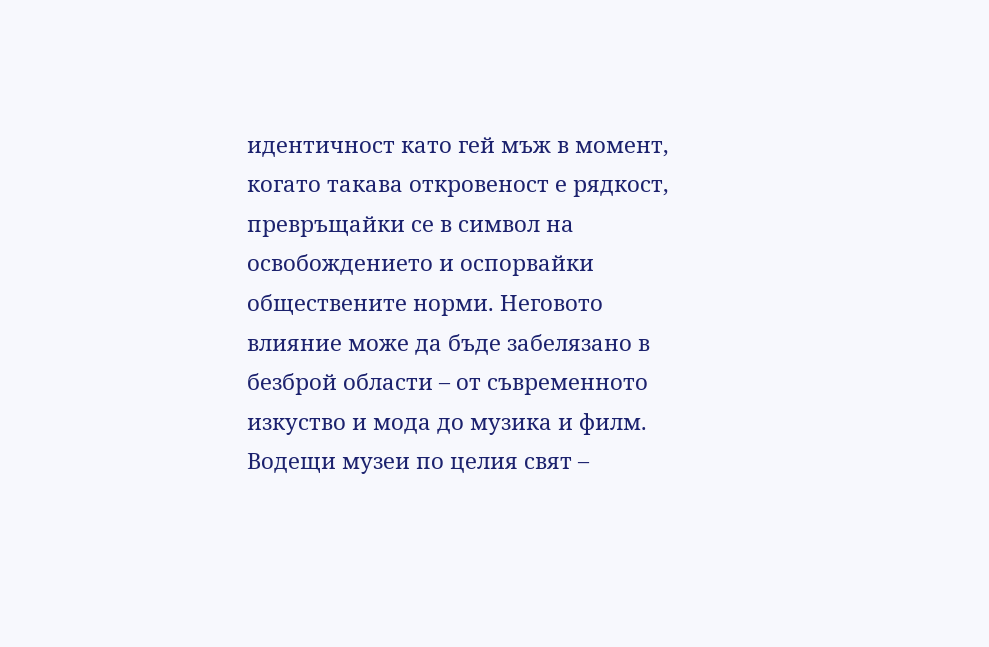идентичност като гей мъж в момент, когато такава откровеност е рядкост, превръщайки се в символ на освобождението и оспорвайки обществените норми. Неговото влияние може да бъде забелязано в безброй области – от съвременното изкуство и мода до музика и филм. Водещи музеи по целия свят –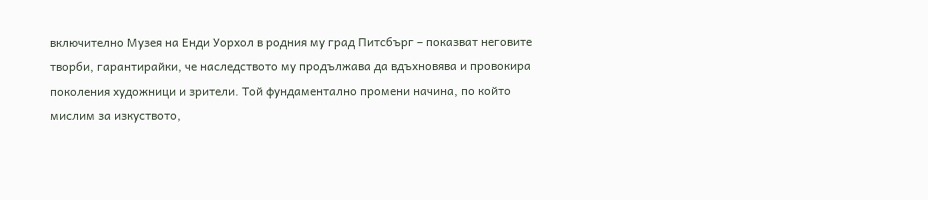включително Музея на Енди Уорхол в родния му град Питсбърг – показват неговите творби, гарантирайки, че наследството му продължава да вдъхновява и провокира поколения художници и зрители. Той фундаментално промени начина, по който мислим за изкуството,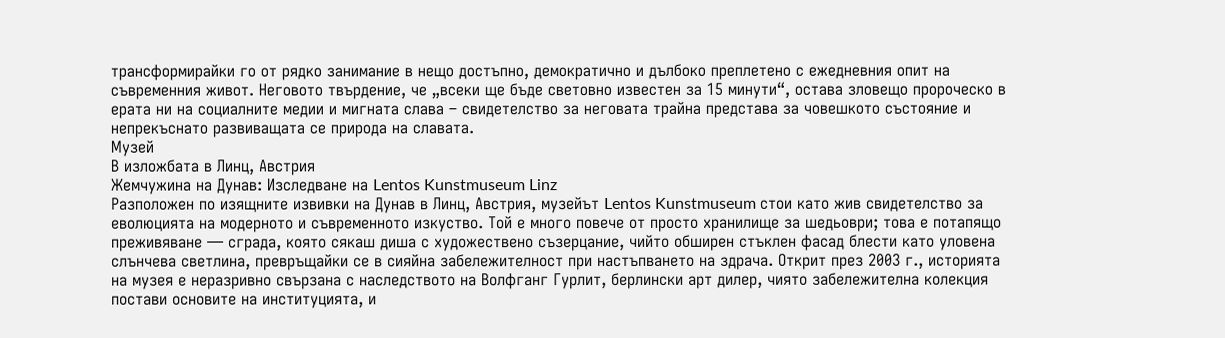трансформирайки го от рядко занимание в нещо достъпно, демократично и дълбоко преплетено с ежедневния опит на съвременния живот. Неговото твърдение, че „всеки ще бъде световно известен за 15 минути“, остава зловещо пророческо в ерата ни на социалните медии и мигната слава – свидетелство за неговата трайна представа за човешкото състояние и непрекъснато развиващата се природа на славата.
Музей
В изложбата в Линц, Австрия
Жемчужина на Дунав: Изследване на Lentos Kunstmuseum Linz
Разположен по изящните извивки на Дунав в Линц, Австрия, музейът Lentos Kunstmuseum стои като жив свидетелство за еволюцията на модерното и съвременното изкуство. Той е много повече от просто хранилище за шедьоври; това е потапящо преживяване — сграда, която сякаш диша с художествено съзерцание, чийто обширен стъклен фасад блести като уловена слънчева светлина, превръщайки се в сияйна забележителност при настъпването на здрача. Открит през 2003 г., историята на музея е неразривно свързана с наследството на Волфганг Гурлит, берлински арт дилер, чиято забележителна колекция постави основите на институцията, и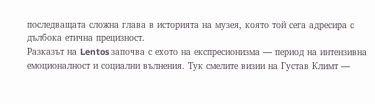последващата сложна глава в историята на музея, която той сега адресира с дълбока етична прецизност.
Разказът на Lentos започва с ехото на експресионизма — период на интензивна емоционалност и социални вълнения. Тук смелите визии на Густав Климт —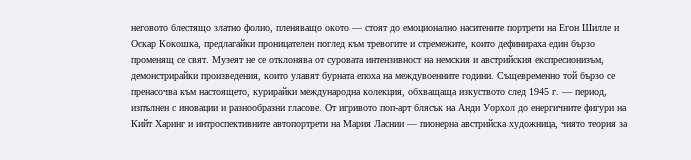неговото блестящо златно фолио, пленяващо окото — стоят до емоционално наситените портрети на Егон Шилле и Оскар Кокошка, предлагайки проницателен поглед към тревогите и стремежите, които дефинираха един бързо променящ се свят. Музеят не се отклонява от суровата интензивност на немския и австрийския експресионизъм, демонстрирайки произведения, които улавят бурната епоха на междувоенните години. Същевременно той бързо се пренасочва към настоящето, курирайки международна колекция, обхващаща изкуството след 1945 г. — период, изпълнен с иновации и разнообразни гласове. От игривото поп-арт блясък на Анди Уорхол до енергичните фигури на Кийт Харинг и интроспективните автопортрети на Мария Ласнии — пионерна австрийска художница, чиято теория за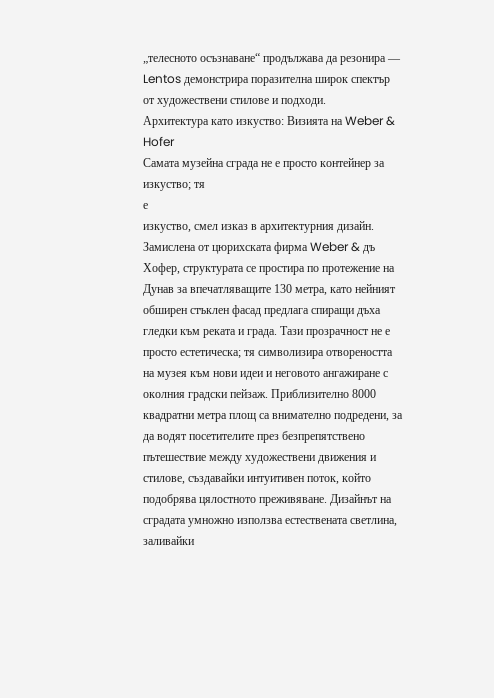„телесното осъзнаване“ продължава да резонира — Lentos демонстрира поразителна широк спектър от художествени стилове и подходи.
Архитектура като изкуство: Визията на Weber & Hofer
Самата музейна сграда не е просто контейнер за изкуство; тя
е
изкуство, смел изказ в архитектурния дизайн. Замислена от цюрихската фирма Weber & дъ Хофер, структурата се простира по протежение на Дунав за впечатляващите 130 метра, като нейният обширен стъклен фасад предлага спиращи дъха гледки към реката и града. Тази прозрачност не е просто естетическа; тя символизира отвореността на музея към нови идеи и неговото ангажиране с околния градски пейзаж. Приблизително 8000 квадратни метра площ са внимателно подредени, за да водят посетителите през безпрепятствено пътешествие между художествени движения и стилове, създавайки интуитивен поток, който подобрява цялостното преживяване. Дизайнът на сградата умножно използва естествената светлина, заливайки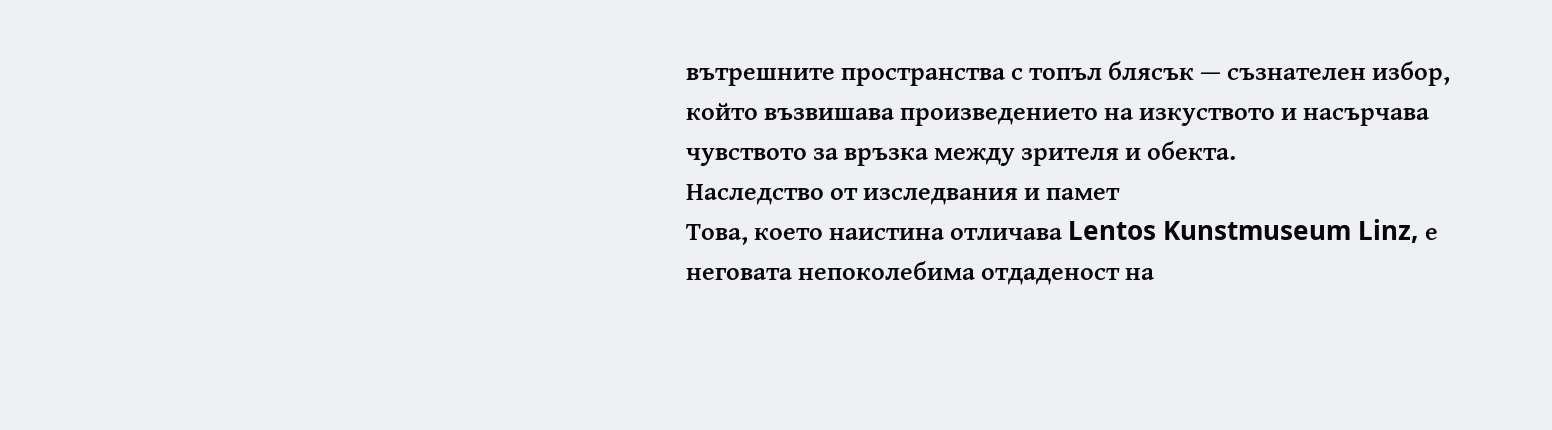вътрешните пространства с топъл блясък — съзнателен избор, който възвишава произведението на изкуството и насърчава чувството за връзка между зрителя и обекта.
Наследство от изследвания и памет
Това, което наистина отличава Lentos Kunstmuseum Linz, е неговата непоколебима отдаденост на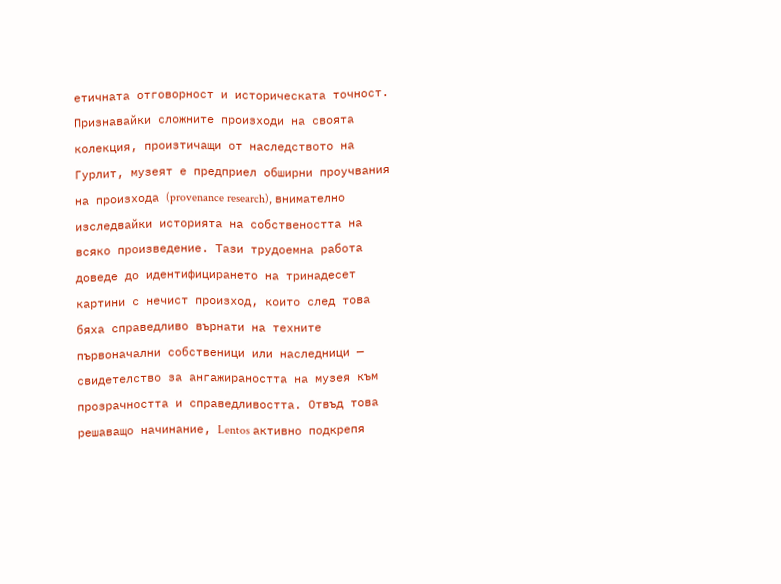етичната отговорност и историческата точност. Признавайки сложните произходи на своята колекция, произтичащи от наследството на Гурлит, музеят е предприел обширни проучвания на произхода (provenance research), внимателно изследвайки историята на собствеността на всяко произведение. Тази трудоемна работа доведе до идентифицирането на тринадесет картини с нечист произход, които след това бяха справедливо върнати на техните първоначални собственици или наследници — свидетелство за ангажираността на музея към прозрачността и справедливостта. Отвъд това решаващо начинание, Lentos активно подкрепя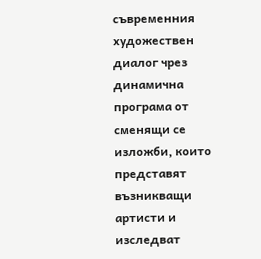съвременния художествен диалог чрез динамична програма от сменящи се изложби, които представят възникващи артисти и изследват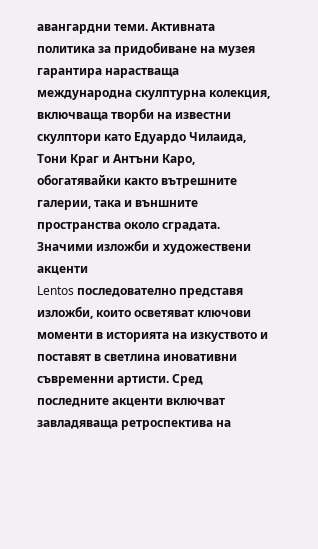авангардни теми. Активната политика за придобиване на музея гарантира нарастваща международна скулптурна колекция, включваща творби на известни скулптори като Едуардо Чилаида, Тони Краг и Антъни Каро, обогатявайки както вътрешните галерии, така и външните пространства около сградата.
Значими изложби и художествени акценти
Lentos последователно представя изложби, които осветяват ключови моменти в историята на изкуството и поставят в светлина иновативни съвременни артисти. Сред последните акценти включват завладяваща ретроспектива на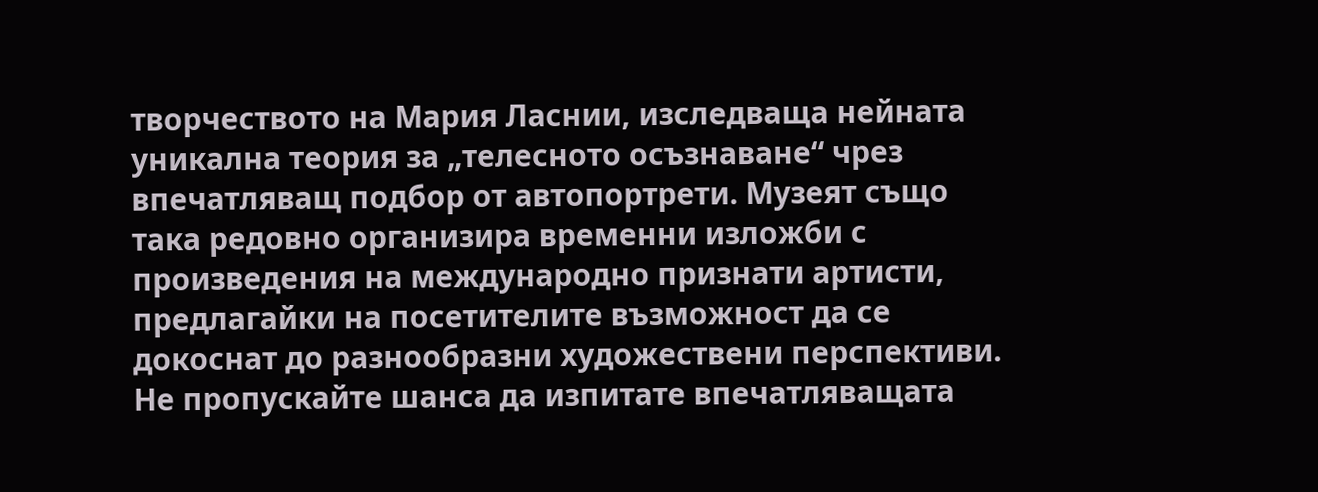творчеството на Мария Ласнии, изследваща нейната уникална теория за „телесното осъзнаване“ чрез впечатляващ подбор от автопортрети. Музеят също така редовно организира временни изложби с произведения на международно признати артисти, предлагайки на посетителите възможност да се докоснат до разнообразни художествени перспективи. Не пропускайте шанса да изпитате впечатляващата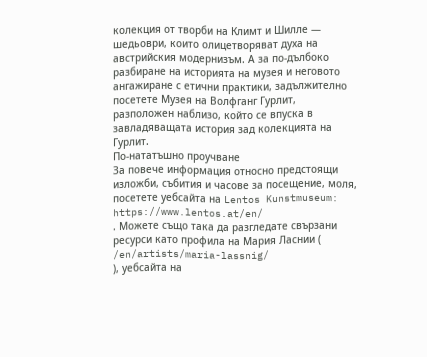колекция от творби на Климт и Шилле — шедьоври, които олицетворяват духа на австрийския модернизъм. А за по-дълбоко разбиране на историята на музея и неговото ангажиране с етични практики, задължително посетете Музея на Волфганг Гурлит, разположен наблизо, който се впуска в завладяващата история зад колекцията на Гурлит.
По-нататъшно проучване
За повече информация относно предстоящи изложби, събития и часове за посещение, моля, посетете уебсайта на Lentos Kunstmuseum:
https://www.lentos.at/en/
. Можете също така да разгледате свързани ресурси като профила на Мария Ласнии (
/en/artists/maria-lassnig/
), уебсайта на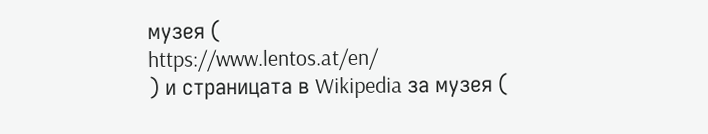музея (
https://www.lentos.at/en/
) и страницата в Wikipedia за музея (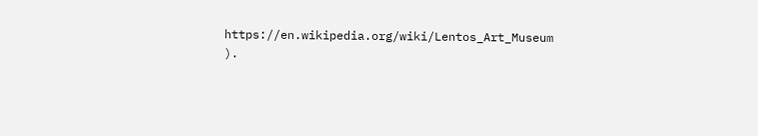https://en.wikipedia.org/wiki/Lentos_Art_Museum
).